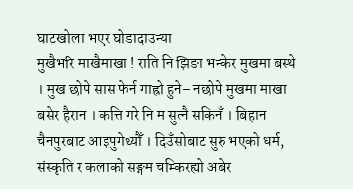घाटखोला भएर घोडादाउन्या
मुखैभरि माखैमाखा ! राति नि झिङा भन्केर मुखमा बस्थे । मुख छोपे सास फेर्न गाह्रो हुने– नछोपे मुखमा माखा बसेर हैरान । कत्ति गरे नि म सुत्नै सकिनँ । बिहान चैनपुरबाट आइपुगेथ्यौँ । दिउँसोबाट सुरु भएको धर्म, संस्कृति र कलाको सङ्गम चम्किरह्यो अबेर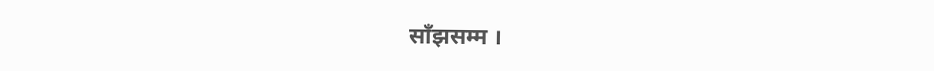साँझसम्म ।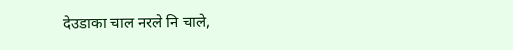देउडाका चाल नरले नि चाले,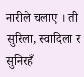नारीले चलाए । ती सुरिला, स्वादिला र सुनिरहँ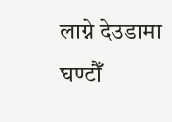लाग्ने देउडामा घण्टौँ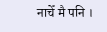नाचेँ मै पनि ।